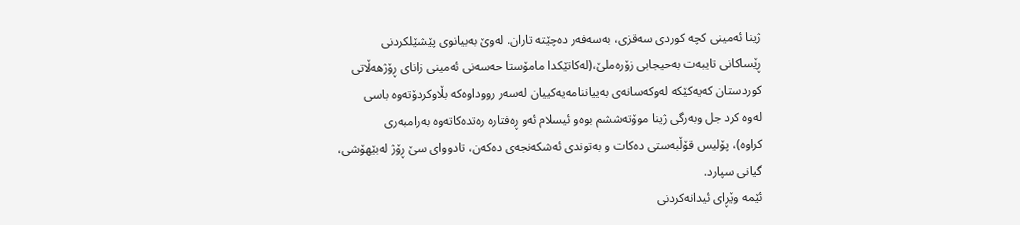ژینا ئەمینی کچە کوردی سەقزی، بەسەفەر دەچێتە تاران. لەوێ بەبیانوی پێشێلکردنی
ڕێساکانی تایبەت بەحیجابی زۆرەملێ،(لەکاتێکدا مامۆستا حەسەنی ئەمینی زانای ڕۆژھەڵاتی
کوردستان کەیەکێکە لەوکەسانەی بەییاننامەیەکییان لەسەر رووداوەکە بڵاوکردۆتەوە باسی
لەوە کرد جل وبەرگی ژینا موۆتەششم بوەو ئیسلام ئەو ڕەفتارە رەتدەکاتەوە بەرامبەری
کراوە)، پۆلیس قۆڵبەستی دەکات و بەتوندی ئەشکەنجەی دەکەن، تادووای سێ ڕۆژ لەبێھۆشی،
گیانی سپارد.
ئێمە وێڕای ئیدانەکردنی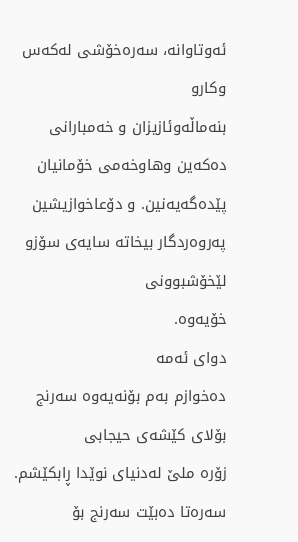ئەوتاوانە، سەرەخۆشی لەکەس وکارو
بنەماڵەوئازیزان و خەمبارانی دەکەین وھاوخەمی خۆمانیان پێدەگەیەنین. و دۆعاخوازیشین پەروەردگار بیخاتە سایەی سۆزو لێخۆشبوونی
خۆیەوە.
دوای ئەمە
دەخوازم بەم بۆنەیەوە سەرنج بۆلای کێشەی حیجابی
زۆرە ملێ لەدنیای نوێدا ڕابکێشم. سەرەتا دەبێت سەرنج بۆ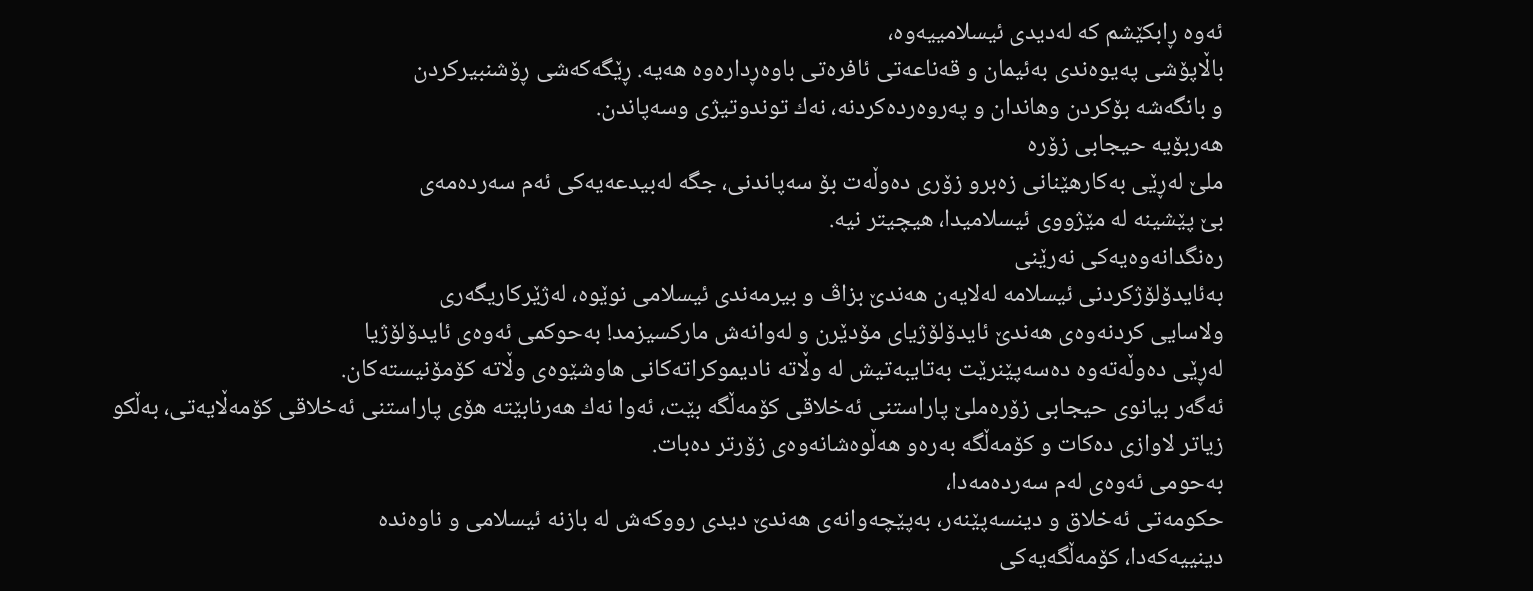ئەوە ڕابکێشم کە لەدیدی ئیسلامییەوە،
باڵاپۆشی پەیوەندی بەئیمان و قەناعەتی ئافرەتی باوەڕدارەوە ھەیە. ڕێگەکەشی ڕۆشنبیرکردن
و بانگەشە بۆکردن وھاندان و پەروەردەکردنە، نەك توندوتیژی وسەپاندن.
ھەربۆیە حیجابی زۆرە
ملێ لەڕێی بەکارھێنانی زەبرو زۆری دەوڵەت بۆ سەپاندنی، جگە لەبیدعەیەکی ئەم سەردەمەی
بێ پێشینە لە مێژووی ئیسلامیدا، ھیچیتر نیە.
رەنگدانەوەیەکی نەرێنی
بەئایدۆلۆژکردنی ئیسلامە لەلایەن ھەندێ بزاڤ و بیرمەندی ئیسلامی نوێوە، لەژێرکاریگەری
ولاسایی کردنەوەی ھەندێ ئایدۆلۆژیای مۆدێرن و لەوانەش مارکسیزمد! بەحوکمی ئەوەی ئایدۆلۆژیا
لەڕێی دەوڵەتەوە دەسەپێنرێت بەتایبەتیش لە وڵاتە نادیموکراتەکانی ھاوشێوەی وڵاتە کۆمۆنیستەکان.
ئەگەر بیانوی حیجابی زۆرەملێ پاراستنی ئەخلاقی کۆمەڵگە بێت، ئەوا نەك ھەرنابێتە ھۆی پاراستنی ئەخلاقی کۆمەڵایەتی، بەڵکو
زیاتر لاوازی دەکات و کۆمەڵگە بەرەو ھەڵوەشانەوەی زۆرتر دەبات.
بەحومی ئەوەی لەم سەردەمەدا،
حکومەتی ئەخلاق و دینسەپێنەر، بەپێچەوانەی ھەندێ دیدی رووکەش لە بازنە ئیسلامی و ناوەندە
دینییەکەدا، کۆمەڵگەیەکی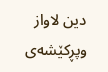دین لاواز وپڕکێشەی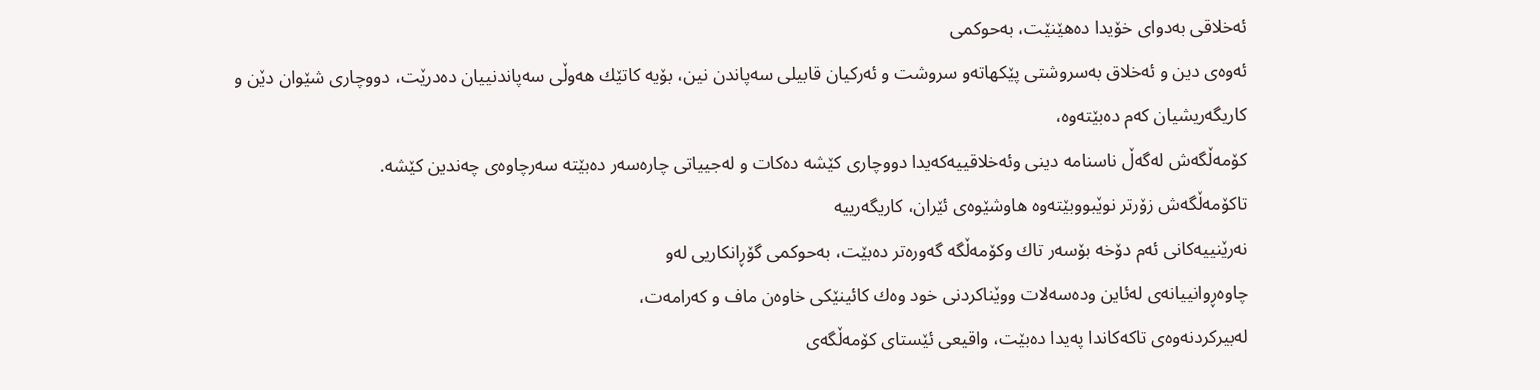ئەخلاقی بەدوای خۆیدا دەھێنێت، بەحوکمی
ئەوەی دین و ئەخلاق بەسروشتی پێکھاتەو سروشت و ئەرکیان قابیلی سەپاندن نین، بۆیە کاتێك ھەوڵی سەپاندنییان دەدرێت، دووچاری شێوان دێن و کاریگەریشیان کەم دەبێتەوە،
کۆمەڵگەش لەگەڵ ناسنامە دینی وئەخلاقییەکەیدا دووچاری کێشە دەکات و لەجییاتی چارەسەر دەبێتە سەرچاوەی چەندین کێشە.
تاکۆمەڵگەش زۆرتر نوێبووبێتەوە ھاوشێوەی ئێران، کاریگەرییە
نەرێنییەکانی ئەم دۆخە بۆسەر تاك وکۆمەڵگە گەورەتر دەبێت، بەحوکمی گۆڕانکاریی لەو
چاوەڕوانییانەی لەئاین ودەسەلات ووێناکردنی خود وەك کائینێکی خاوەن ماف و کەرامەت،
لەبیرکردنەوەی تاکەکاندا پەیدا دەبێت، واقیعی ئێستای کۆمەڵگەی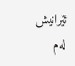ئێرانیش لەم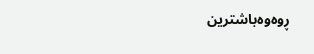ڕوەوەباشترین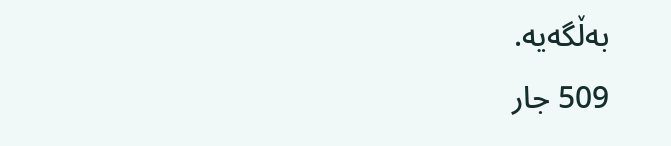بەڵگەیە.
509 جار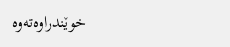خوێندراوەتەوە